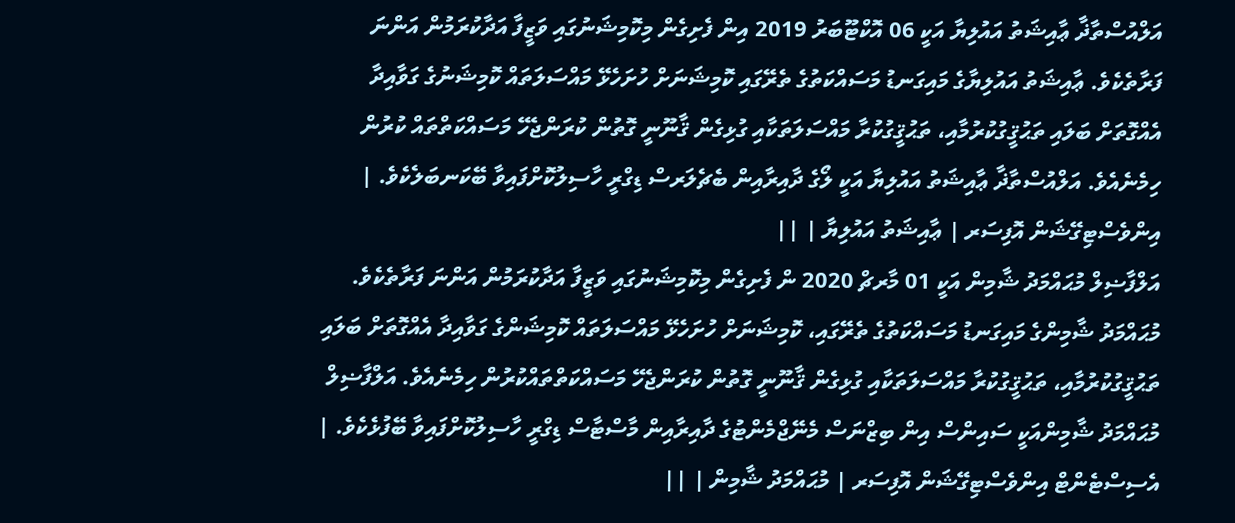އަލްއުސްތާޛާ ޢާއިޝަތު އައުލިޔާ އަކީ 06 އޮކްޓޫބަރު 2019 އިން ފެށިގެން މިކޮމިޝަނުގައި ވަޒީފާ އަދާކުރަމުން އަންނަ ފަރާތެކެވެ. ޢާއިޝަތު އައުލިޔާގެ މައިގަނޑު މަސައްކަތުގެ ތެރޭގައި ކޮމިޝަނަށް ހުށަހެޅޭ މައްސަލަތައް ކޮމިޝަނުގެ ގަވާއިދާ އެއްގޮތަށް ބަލައި ތަޙުޤީގުކުރުމާއި، ތަޙުޤީގުކުރާ މައްސަލަތަކާއި ގުޅިގެން ޤާނޫނީ ގޮތުން ކުރަންޖެހޭ މަސައްކަތްތައް ކުރުން ހިމެނެއެވެ. އަލްއުސްތާޛާ ޢާއިޝަތު އައުލިޔާ އަކީ ލޯގެ ދާއިރާއިން ބެޗެލަރސް ޑިގްރީ ހާސިލުކޮށްފައިވާ ބޭކަނބަލެކެވެ. | އިންވެސްޓިގޭޝަން އޮފިސަރ | ޢާއިޝަތު އައުލިޔާ | ||
އަލްފާޟިލް މުޙައްމަދު ޝާމިން އަކީ 01 މާރޗް 2020 ން ފެށިގެން މިކޮމިޝަނުގައި ވަޒީފާ އަދާކުރަމުން އަންނަ ފަރާތެކެވެ. މުޙައްމަދު ޝާމިންގެ މައިގަނޑު މަސައްކަތުގެ ތެރޭގައި، ކޮމިޝަނަށް ހުށަހެޅޭ މައްސަލަތައް ކޮމިޝަންގެ ގަވާއިދާ އެއްގޮތަށް ބަލައި ތަޙުޤީގުކުރުމާއި، ތަޙުޤީގުކުރާ މައްސަލަތަކާއި ގުޅިގެން ޤާނޫނީ ގޮތުން ކުރަންޖެހޭ މަސައްކަތްތައްކުރުން ހިމެނެއެވެ. އަލްފާޟިލް މުޙައްމަދު ޝާމިންއަކީ ސައިންސް އިން ބިޒްނަސް މެނޭޖްމެންޓުގެ ދާއިރާއިން މާސްޓާސް ޑިގްރީ ހާސިލުކޮށްފައިވާ ބޭފުޅެކެވެ. | އެސިސްޓެންޓް އިންވެސްޓިގޭޝަން އޮފިސަރ | މުޙައްމަދު ޝާމިން | ||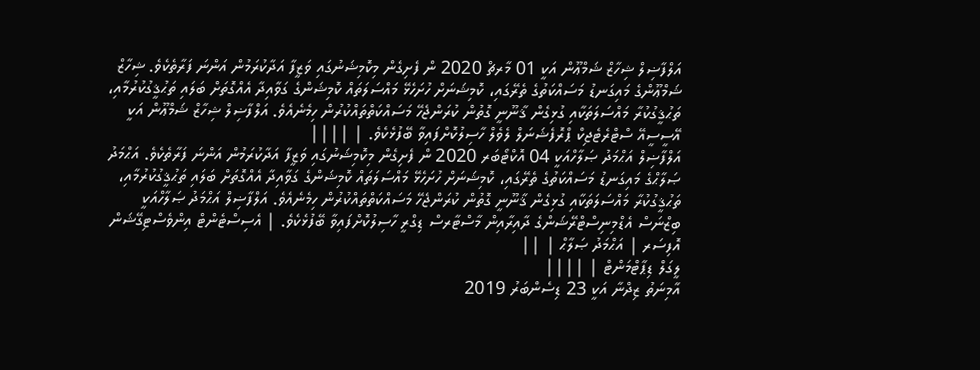އަލްފާޟިލް ޝިހާޒް ޝަމްޢޫން އަކީ 01 މާރޗް 2020 ން ފެށިގެން މިކޮމިޝަނުގައި ވަޒީފާ އަދާކުރަމުން އަންނަ ފަރާތެކެވެ. ޝިހާޒް ޝަމްޢޫންގެ މައިގަނޑު މަސައްކަތުގެ ތެރޭގައި، ކޮމިޝަނަށް ހުށަހެޅޭ މައްސަލަތައް ކޮމިޝަންގެ ގަވާއިދާ އެއްގޮތަށް ބަލައި ތަޙުޤީގުކުރުމާއި، ތަޙުޤީގުކުރާ މައްސަލަތަކާއި ގުޅިގެން ޤާނޫނީ ގޮތުން ކުރަންޖެހޭ މަސައްކަތްތައްކުރުން ހިމެނެއެވެ. އަލްފާޟިލް ޝިހާޒް ޝަމްޢޫން އަކީ އޭސީސީއޭ ސްޓްރެޓެޖިކް ޕްރޮފެޝަނަލް ލެވެލް ހާސިލުކޮށްފައިވާ ބޭފުޅެކެވެ. | ||||
އަލްފާޟިލް އަޙްމަދު ޞަލާހްއަކީ 04 އޮކްޓޯބަރ 2020 ން ފެށިގެން މިކޮމިޝަނުގައި ވަޒީފާ އަދާކުރަމުން އަންނަ ފަރާތެކެވެ. އަޙްމަދު ޞަލާޙްގެ މައިގަނޑު މަސައްކަތުގެ ތެރޭގައި، ކޮމިޝަނަށް ހުށަހެޅޭ މައްސަލަތައް ކޮމިޝަންގެ ގަވާއިދާ އެއްގޮތަށް ބަލައި ތަޙުޤީގުކުރުމާއި، ތަޙުޤީގުކުރާ މައްސަލަތަކާއި ގުޅިގެން ޤާނޫނީ ގޮތުން ކުރަންޖެހޭ މަސައްކަތްތައްކުރުން ހިމެނެއެވެ. އަލްފާޟިލް އަޙްމަދު ޞަލާހްއަކީ ބިޒްނަސް އެޑްމިނިސްޓްރޭޝަންގެ ދާއިރާއިން މާސްޓާރސް ޑިގްރީ ހާސިލުކޮށްފައިވާ ބޭފުޅެކެވެ. | އެސިސްޓެންޓް އިންވެސްޓިގޭޝަން އޮފިސަރ | އަޙްމަދު ޞަލާޙް | ||
ލީގަލް ޑިޕާޓްމަންޓް | ||||
އާމިނަތު ޒިދްނާ އަކީ 23 ޑިސެންބަރު 2019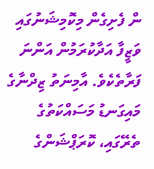ން ފެށިގެން މިކޮމިޝަނުގައި ވަޒީފާ އަދާކުރަމުން އަންނަ ފަރާތެކެވެ. އާމިނަތު ޒިދްނާގެ މައިގަނޑު މަސައްކަތުގެ ތެރޭގައި، ކޮރަޕްޝަންގެ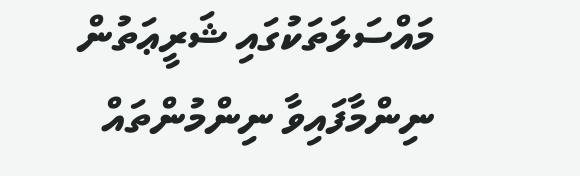މައްސަލަތަކުގައި ޝަރީޢަތުން ނިންމާފައިވާ ނިންމުންތައް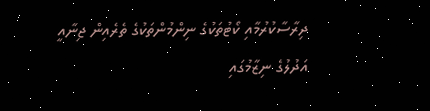ދިރާސާކުރުމާއި ކޯޓުތަކުގެ ނިންމުންތަކުގެ ތެރެއިން ޖިނާއީ އަދުލުގެ ނިޒާމުގައި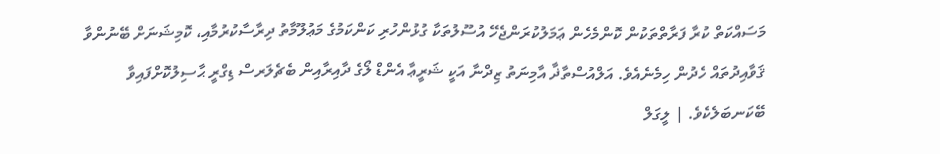މަސައްކަތް ކުރާ ފަރާތްތަކުން ކޮންމެހެން ޢަމަލުކުރަންޖެހޭ އުސޫލުތަކާ ގުޅުންހުރި ކަންކަމުގެ މަޢުލޫމާތު ދިރާސާކުރުމާއި، ކޮމިޝަނަށް ބޭނުންވާ ޤަވާއިދުތައް ހެދުން ހިމެނެއެވެ. އަލްއުސްތާޛާ އާމިނަތު ޒިދްނާ އަކީ ޝަރީޢާ އެންޑް ލޯގެ ދާއިރާއިން ބެޗެލަރސް ޑިގްރީ ޙާސިލުކޮށްފައިވާ ބޭކަނބަލެކެވެ. | ލީގަލް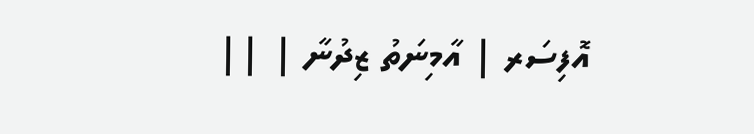އޮފިސަރ | އާމިނަތު ޒިދުނާ | ||